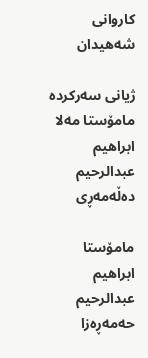كاروانی شەهیدان

ژیانی سەركردە مامۆستا مەلا ابراهیم عبدالرحیم ده‌ڵه‌مه‌ڕی

مامۆستا ابراهیم عبدالرحیم حه‌مه‌ڕه‌زا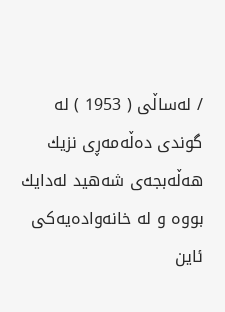/ له‌ساڵی‌ ( 1953 ) له‌ گوندی‌ ده‌ڵه‌مه‌ڕی‌ نزیك هه‌ڵه‌بجه‌ی‌ شه‌هید له‌دایك بووه‌ و له‌ خانه‌واده‌یه‌كی ئاین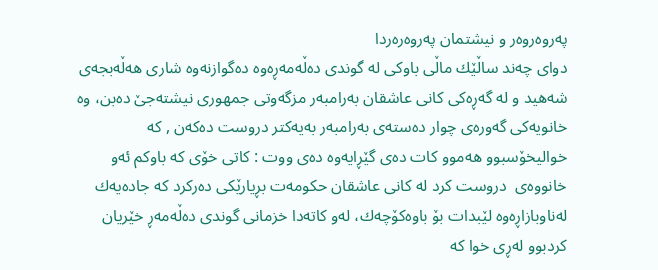په‌روه‌روه‌ر و نیشتمان په‌روه‌ره‌ردا
دوای‌ چه‌ند ساڵێك ماڵی‌ باوكی‌ له‌ گوندی‌ ده‌ڵه‌مه‌ڕه‌وه‌ ده‌گوازنه‌وه‌ شاری‌ هه‌ڵه‌بجه‌ی‌ شه‌هید و له‌ گه‌ڕه‌كی‌ كانی‌ عاشقان به‌رامبه‌ر مزگه‌وتی‌ جمهوری نیشته‌جێ‌ ده‌بن، وه‌ خانویه‌كی‌ گه‌وره‌ی‌ چوار ده‌سته‌ی‌ به‌رامبه‌ر به‌یه‌كتر دروست ده‌كه‌ن , كه‌ خوالیخۆسبوو هه‌موو كات ده‌ی‌ گێڕایه‌وه‌ ده‌ی‌ ووت : كاتی‌ خۆی‌ كه‌ باوكم ئه‌و خانووه‌ی‌  دروست كرد له‌ كانی‌ عاشقان حكومه‌ت بڕیارێكی‌ ده‌ركرد كه‌ جاده‌یه‌ك له‌ناوبازاڕه‌وه‌ لێبدات بۆ باوه‌كۆچه‌ك، له‌و كاته‌دا خزمانی گوندی‌ ده‌ڵه‌مه‌ڕ خێریان كردبوو له‌ڕی‌ خوا كه‌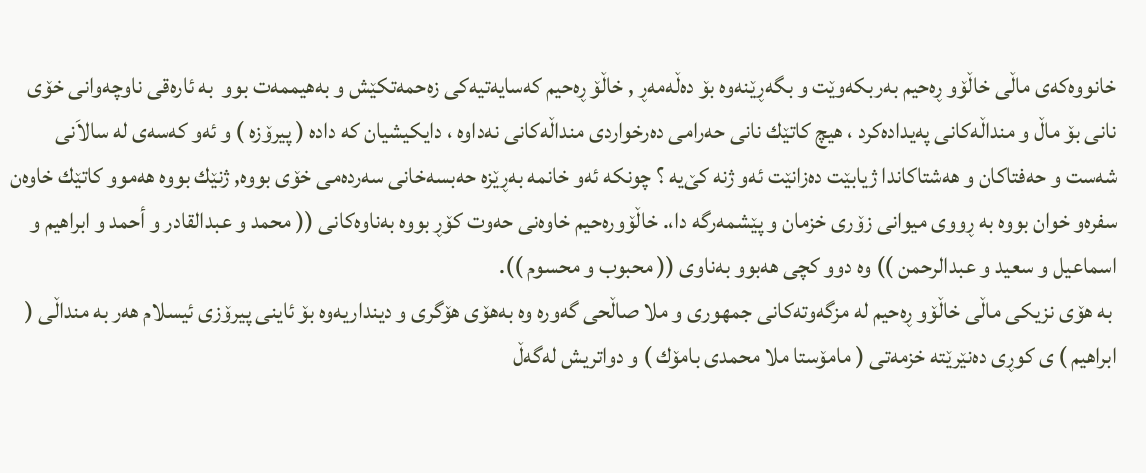خانووه‌كه‌ی‌ ماڵی‌ خاڵۆو ڕه‌حیم به‌ربكه‌وێت و بگه‌ڕێنه‌وه‌ بۆ ده‌ڵه‌مه‌ڕ , خاڵۆ ڕه‌حیم كه‌سایه‌تیه‌كی‌ زه‌حمه‌تكێش و به‌هیممه‌ت بوو  به‌ ئاره‌قی‌ ناوچه‌وانی‌ خۆی‌ نانی‌ بۆ ماڵ و منداڵه‌كانی‌ په‌یداده‌كرد ، هیچ كاتێك نانی‌ حه‌رامی‌ ده‌رخواردی‌ منداڵه‌كانی‌ نه‌داوه‌ ، دایكیشیان كه‌ داده‌ ( پیرۆزه‌ ) و ئه‌و كه‌سه‌ی‌ له‌ سالاَنی‌ شه‌ست و حه‌فتاكان و هه‌شتاكاندا ژیابێت ده‌زانێت ئه‌و ژنه‌ كێ‌یه‌ ؟ چونكه‌ ئه‌و خانمه‌ به‌ڕێزه‌ حه‌بسه‌خانی‌ سه‌رده‌می‌ خۆی‌ بووه‌, ژنێك بووه‌ هه‌موو كاتێك خاوه‌ن سفره‌و خوان بووه‌ به‌ ڕووی‌ میوانی‌ زۆری خزمان و پێشمه‌رگه‌ دا،. خاڵۆوره‌حیم خاوه‌نی‌ حه‌وت كۆڕ بووه‌ به‌ناوه‌كانی‌ (( محمد و عبدالقادر و أحمد و ابراهیم و اسماعیل و سعید و عبدالرحمن )) وه‌ دوو كچی‌ هه‌بوو به‌ناوی‌ (( محبوب و محسوم )).
 به‌ هۆی‌ نزیكی‌ ماڵی‌ خاڵۆو ڕه‌حیم له‌ مزگه‌وته‌كانی‌ جمهوری‌ و ملا صاڵحی‌ گه‌وره‌ وه‌ به‌هۆی‌ هۆگری‌ و دینداریه‌وه‌ بۆ ئاینی‌ پیرۆزی‌ ئیسلام هه‌ر به‌ منداڵی‌ ( ابراهیم ) ی‌ كوڕی‌ ده‌نێرێته‌ خزمه‌تی‌ ( مامۆستا ملا محمدی بامۆك ) و دواتریش له‌گه‌ڵ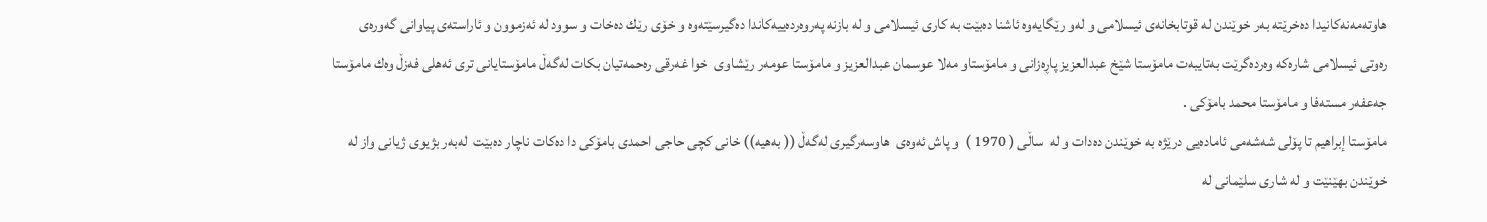هاوته‌مه‌نه‌كانیدا ده‌خرێته‌ به‌ر خوێندن له‌ قوتابخانه‌ی ئیسلامی و له‌و رێگایه‌وه‌ ئاشنا ده‌بێت به‌ كاری ئیسلامی و له‌ بازنه‌ په‌روه‌رده‌ییه‌كاندا ده‌گیرسێته‌وه‌ و خۆی رێك ده‌خات و سوود له‌ ئه‌زموون و ئاراسته‌ی پیاوانی‌ گه‌وره‌ی ره‌وتی ئیسلامی شاره‌كه‌ وه‌رده‌گرێت به‌تایبه‌ت مامۆستا شێخ عبدالعزیز پاڕه‌زانی و مامۆستاو مه‌لا عوسمان عبدالعزیز و مامۆستا عومه‌ر رێشاوی  خوا غه‌رقی ره‌حمه‌تیان بكات له‌گه‌ڵ مامۆستایانی تری ئه‌هلی فه‌زڵ وه‌ك مامۆستا جه‌عفه‌ر مسته‌فا و مامۆستا محمد بامۆكی .
مامۆستا إبراهیم تا پۆلی شه‌شه‌می ئاماده‌یی درێژه‌ به‌ خوێندن ده‌دات و له‌  ساڵی‌ ( 1970 )  و پاش ئه‌وه‌ی  هاوسه‌رگیری‌ له‌گه‌ڵ (( به‌هیه‌)) خانی‌ كچی حاجی‌ احمدی‌ بامۆكی‌ دا ده‌كات ناچار ده‌بێت  له‌به‌ر بژیوی‌ ژیانی‌ واز له‌ خوێندن بهێنێت و له‌ شاری‌ سلێمانی‌ له‌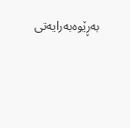به‌ڕێوه‌به‌رایه‌تی‌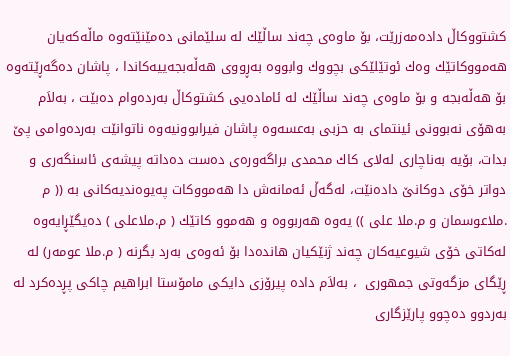كشتووكاڵ داده‌مه‌زرێت، بۆ ماوه‌ی‌ چه‌ند ساڵێك له‌ سلێمانی‌ ده‌مێنێته‌وه‌ ماڵه‌كه‌یان هه‌مووكاتێك وه‌ك ئوتێلێكی‌ بچووك وابووه‌ به‌ڕووی‌ هه‌ڵه‌بجه‌ییه‌كاندا ، پاشان ده‌گه‌ڕێته‌وه‌ بۆ هه‌ڵه‌بجه‌ و بۆ ماوه‌ی‌ چه‌ند ساڵێك له‌ ئاماده‌یی‌ كشتوكاڵ به‌رده‌وام ده‌بێت ، به‌لاَم به‌هۆی‌ نه‌بوونی‌ ئینتمای‌ به‌ حزبی‌ به‌عسه‌وه‌ پاشان فیرابوونیه‌وه‌ ناتوانێت به‌رده‌وامی‌ پێ بدات، بۆیه‌ به‌ناچاری‌ له‌لای‌ كاك محمدی‌ براگه‌وره‌ی‌ ده‌ست ده‌داته‌ پیشه‌ی‌ ئاسنگه‌ری‌ و دواتر خۆی‌ دوكانێ داده‌نێت، له‌گه‌ڵ ئه‌مانه‌ش دا هه‌مووكات په‌یوه‌ندیه‌كانی‌ به‌ (( م .ملاعوسمان و م.ملا علی‌ )) یه‌وه‌ هه‌ربووه‌ و هه‌موو كاتێك ( م.ملاعلی‌ ) ده‌یگێڕایه‌وه‌ له‌كاتی‌ خۆی‌ شیوعیه‌كان چه‌ند ژنێكیان هانده‌دا بۆ ئه‌وه‌ی‌ به‌رد بگرنه‌ ( م.ملا عومه‌ر) له‌ ڕێگای‌ مزگه‌وتی‌ جمهوری‌  ، به‌لاَم داده‌ پیرۆزی‌ دایكی‌ مامۆستا ابراهیم چاكی‌ پڕده‌كرد له‌ به‌ردوو ده‌چوو پارێزگاری‌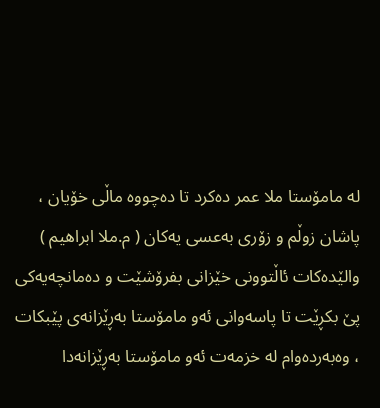له‌ مامۆستا ملا عمر ده‌كرد تا ده‌چووه‌ ماڵی‌ خۆیان ، پاشان زوڵم و زۆری‌ به‌عسی‌ یه‌كان ( م.ملا ابراهیم ) والێده‌كات ئاڵتوونی‌ خێزانی‌ بفرۆشێت و ده‌مانچه‌یه‌كی‌ پێ بكڕێت تا پاسه‌وانی‌ ئه‌و مامۆستا به‌ڕێزانه‌ی‌ پێبكات ، وه‌به‌رده‌وام له‌ خزمه‌ت ئه‌و مامۆستا به‌ڕێزانه‌دا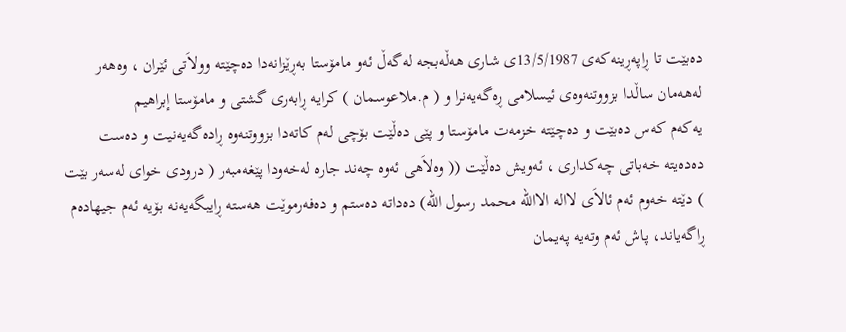ده‌بێت تا ڕاپه‌ڕینه‌كه‌ی‌ 13/5/1987ی شاری هه‌ڵه‌بجه‌ له‌گه‌ڵ ئه‌و مامۆستا به‌ڕێزانه‌دا ده‌چێته‌ وولاَتی‌ ئێران ، وه‌هه‌ر له‌هه‌مان ساڵدا بزووتنه‌وه‌ی‌ ئیسلامی‌ ڕه‌گه‌یه‌نرا و ( م.ملاعوسمان ) كرایه‌ ڕابه‌ری‌ گشتی‌ و مامۆستا إبراهیم
یه‌كه‌م كه‌س ده‌بێت و ده‌چێته‌ خزمه‌ت مامۆستا و پێی‌ ده‌ڵێت بۆچی‌ له‌م كاته‌دا بزووتنه‌وه‌ ڕاده‌گه‌یه‌نیت و ده‌ست ده‌ده‌یته‌ خه‌باتی‌ چه‌كداری‌ ، ئه‌ویش ده‌ڵێت (( وه‌لاَهی‌ ئه‌وه‌ چه‌ند جاره‌ له‌خه‌ودا پێغه‌مبه‌ر ( درودی‌ خوای‌ له‌سه‌ر بێت ) دێته‌ خه‌وم ئه‌م ئالاَی‌ لااله‌ الاالله‌ محمد رسول الله‌) ده‌داته‌ ده‌ستم و ده‌فه‌رموێت هه‌سته‌ ڕایبگه‌یه‌نه‌ بۆیه‌ ئه‌م جیهاده‌م ڕاگه‌یاند، پاش ئه‌م وته‌یه‌ په‌یمان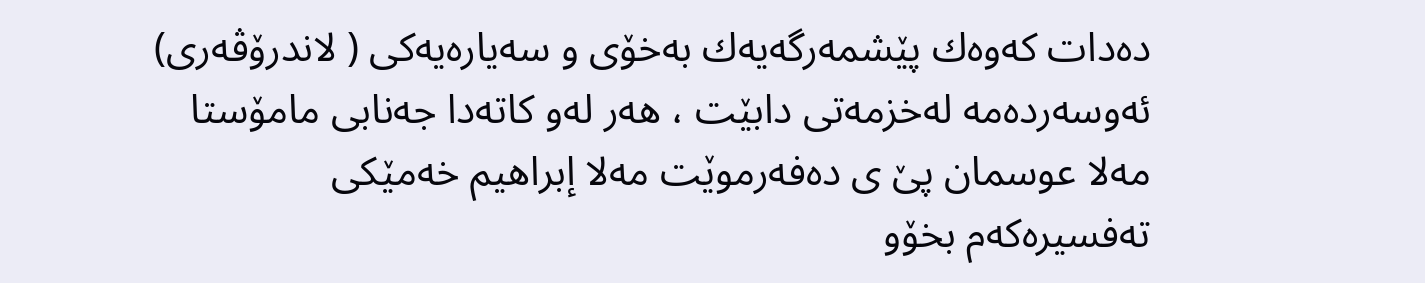ده‌دات كه‌وه‌ك پێشمه‌رگه‌یه‌ك به‌خۆی‌ و سه‌یاره‌یه‌كی‌ ( لاندرۆڤه‌ری‌) ئه‌وسه‌رده‌مه‌ له‌خزمه‌تی‌ دابێت ، هه‌ر له‌و كاته‌دا جه‌نابی مامۆستا مه‌لا عوسمان پێ ی ده‌فه‌رموێت مه‌لا إبراهیم خه‌مێكی ته‌فسیره‌كه‌م بخۆو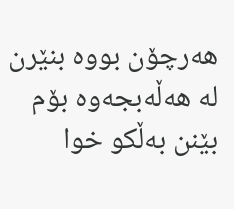هه‌رچۆن بووه‌ بنێرن له‌ هه‌ڵه‌بجه‌وه‌ بۆم بێنن به‌ڵكو خوا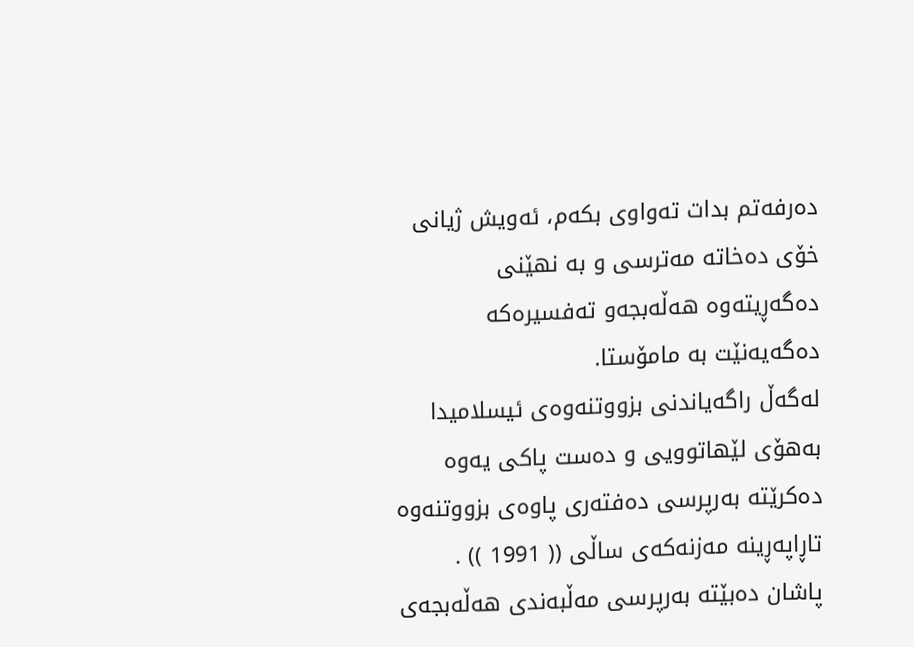ده‌رفه‌تم بدات ته‌واوی‌ بكه‌م، ئه‌ویش ژیانی خۆی ده‌خاته‌ مه‌ترسی و به‌ نهێنی ده‌گه‌ڕیته‌وه‌ هه‌ڵه‌بجه‌و ته‌فسیره‌كه‌ ده‌گه‌یه‌نێت به‌ مامۆستا.
له‌گه‌ڵ راگه‌یاندنی بزووتنه‌وه‌ی ئیسلامیدا به‌هۆی‌ لێهاتوویی‌ و ده‌ست پاكی‌ یه‌وه‌ ده‌كرێته‌ به‌رپرسی‌ ده‌فته‌ری‌ پاوه‌ی‌ بزووتنه‌وه‌  تاڕاپه‌ڕینه‌ مه‌زنه‌كه‌ی‌ ساڵی‌ (( 1991 )) .
پاشان ده‌بێته‌ به‌رپرسی‌ مه‌ڵبه‌ندی‌ هه‌ڵه‌بجه‌ی‌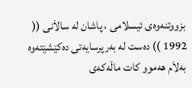بزووتنه‌وه‌ی‌ ئیسلامی‌ ، پاشان له‌ سالاَنی‌ (( 1992 )) ده‌ست له‌ به‌رپرسایه‌تی‌ ده‌كێشێته‌وه‌ به‌لاَم هه‌موو كات ماڵه‌كه‌ی‌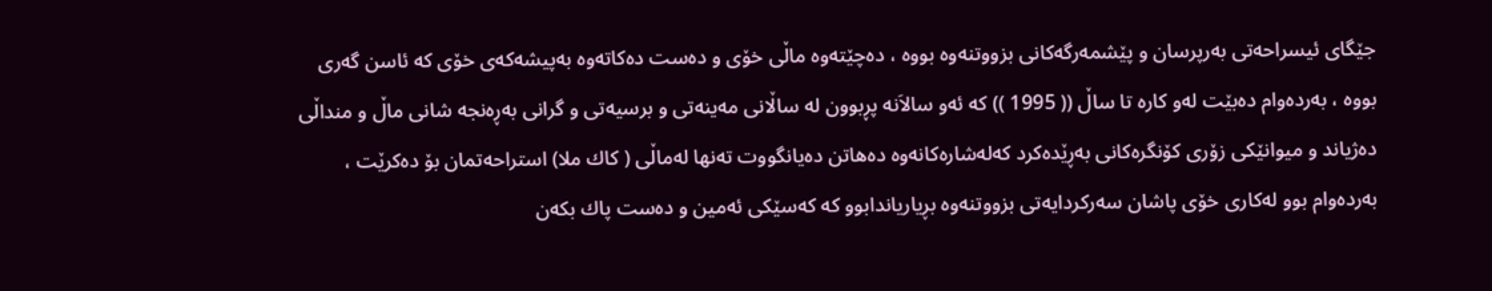جێگای‌ ئیسراحه‌تی‌ به‌رپرسان و پێشمه‌رگه‌كانی بزووتنه‌وه‌ بووه‌ ، ده‌چێته‌وه‌ ماڵی‌ خۆی‌ و ده‌ست ده‌كاته‌وه‌ به‌پیشه‌كه‌ی‌ خۆی‌ كه‌ ئاسن گه‌ری‌ بووه‌ ، به‌رده‌وام ده‌بێت له‌و كاره‌ تا ساڵ (( 1995 )) كه‌ ئه‌و سالاَنه‌ پڕبوون له‌ ساڵانی‌ مه‌ینه‌تی‌ و برسیه‌تی‌ و گرانی‌ به‌ڕه‌نجه‌ شانی‌ ماڵ و منداڵی‌ ده‌ژیاند و میوانێكی‌ زۆری‌ كۆنگره‌كانی‌ به‌ڕێده‌كرد كه‌له‌شاره‌كانه‌وه‌ ده‌هاتن ده‌یانگووت ته‌نها له‌ماڵی‌ ( كاك ملا) استراحه‌تمان بۆ ده‌كرێت ، به‌رده‌وام بوو له‌كاری‌ خۆی‌ پاشان سه‌ركردایه‌تی‌ بزووتنه‌وه‌ بڕیاریاندابوو كه‌ كه‌سێكی‌ ئه‌مین و ده‌ست پاك بكه‌ن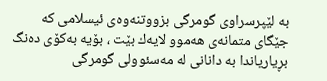به‌ لێپرسراوی‌ گومرگی‌ بزووتنه‌وه‌ی‌ ئیسلامی‌ كه‌ جێگای‌ متمانه‌ی‌ هه‌موو لایه‌ك بێت ، بۆیه‌ به‌كۆی‌ ده‌نگ بڕیاریاندا به‌ دانانی‌ له‌ مه‌سئوولی‌ گومرگی‌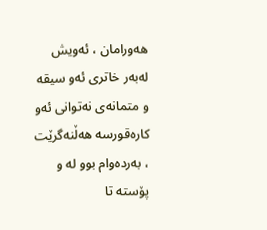هه‌ورامان ، ئه‌ویش له‌به‌ر خاتری‌ ئه‌و سیقه‌ و متمانه‌ی‌ نه‌توانی‌ ئه‌و كاره‌قورسه‌ هه‌ڵنه‌گرێت ، به‌رده‌وام بوو له‌ و پۆسته‌ تا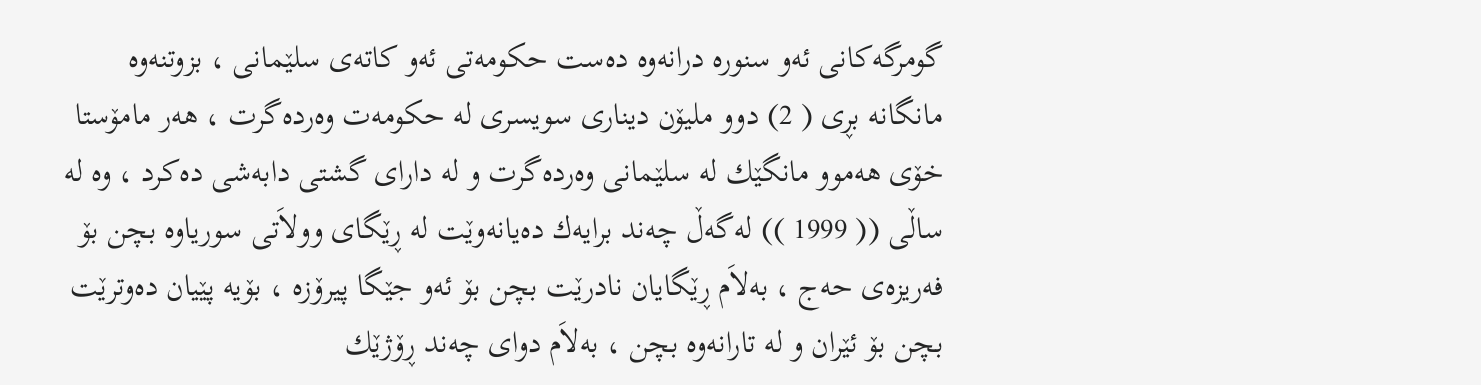گومرگه‌كانی‌ ئه‌و سنوره‌ درانه‌وه‌ ده‌ست حكومه‌تی‌ ئه‌و كاته‌ی‌ سلێمانی‌ ، بزوتنه‌وه‌ مانگانه‌ بڕی‌ ( 2) دوو ملیۆن دیناری‌ سویسری‌ له‌ حكومه‌ت وه‌رده‌گرت ، هه‌ر مامۆستا خۆی‌ هه‌موو مانگێك له‌ سلێمانی‌ وه‌رده‌گرت و له‌ دارای‌ گشتی‌ دابه‌شی‌ ده‌كرد ، وه‌ له‌ ساڵی‌ (( 1999 )) له‌گه‌ڵ چه‌ند برایه‌ك ده‌یانه‌وێت له‌ ڕێگای‌ وولاَتی‌ سوریاوه‌ بچن بۆ فه‌ریزه‌ی‌ حه‌ج ، به‌لاَم ڕێگایان نادرێت بچن بۆ ئه‌و جێگا پیرۆزه‌ ، بۆیه‌ پێیان ده‌وترێت بچن بۆ ئێران و له‌ تارانه‌وه‌ بچن ، به‌لاَم دوای‌ چه‌ند ڕۆژێك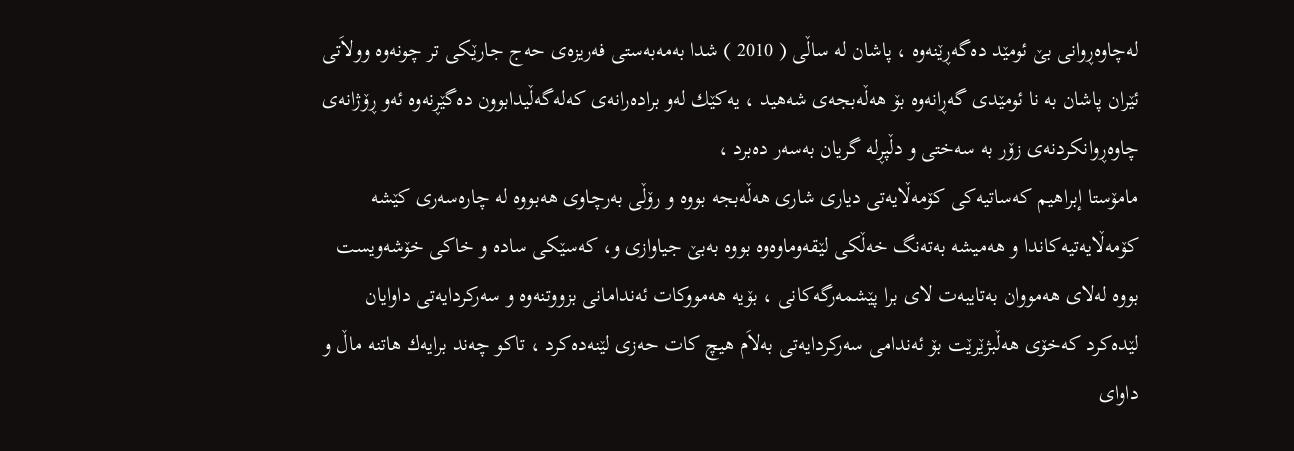له‌چاوه‌ڕوانی‌ بێ ئومێد ده‌گه‌ڕێنه‌وه‌ ، پاشان له‌ ساڵی‌ ( 2010 ) شدا به‌مه‌به‌ستی‌ فه‌ریزه‌ی‌ حه‌ج جارێكی‌ تر چونه‌وه‌ وولاَتی‌ ئێران پاشان به‌ نا ئومێدی‌ گه‌ڕانه‌وه‌ بۆ هه‌ڵه‌بجه‌ی‌ شه‌هید ، یه‌كێك له‌و براده‌رانه‌ی‌ كه‌له‌گه‌ڵیدابوون ده‌گێڕنه‌وه‌ ئه‌و ڕۆژانه‌ی‌ چاوه‌ڕوانكردنه‌ی‌ زۆر به‌ سه‌ختی‌ و دڵپڕله‌ گریان به‌سه‌ر ده‌برد ،
مامۆستا إبراهیم كه‌ساتیه‌كی كۆمه‌ڵایه‌تی دیاری شاری هه‌ڵه‌بجه‌ بووه‌ و رۆڵی به‌رچاوی هه‌بووه‌ له‌ چاره‌سه‌ری كێشه‌ كۆمه‌ڵایه‌تیه‌كاندا و هه‌میشه‌ به‌ته‌نگ خه‌ڵكی‌ لێقه‌وماوه‌وه‌ بووه‌ به‌بێ‌ جیاوازی‌ و، كه‌سێكی‌ ساده‌ و خاكی‌ خۆشه‌ویست بووه‌ له‌لای‌ هه‌مووان به‌تایبه‌ت لای‌ برا پێشمه‌رگه‌كانی‌ ، بۆیه‌ هه‌مووكات ئه‌ندامانی‌ بزووتنه‌وه‌ و سه‌ركردایه‌تی‌ داوایان لێده‌كرد كه‌خۆی‌ هه‌ڵبژێرێت بۆ ئه‌ندامی‌ سه‌ركردایه‌تی‌ به‌لاَم هیچ كات حه‌زی‌ لێنه‌ده‌كرد ، تاكو چه‌ند برایه‌ك هاتنه‌ ماڵ و داوای‌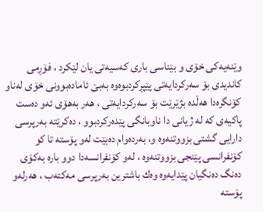وێنه‌یه‌كی‌ خۆی‌ و بێناسی‌ باری‌ كه‌سیه‌تی‌ یان لێكرد ، فۆڕمی‌ كاندیدی‌ بۆ سه‌ركردایه‌تی‌ پێپڕكردبوه‌وه‌ به‌بێ‌ ئاماده‌بوونی‌ خۆی‌ له‌ناو كۆنگره‌دا هه‌ڵده‌ بژێرێت بۆ سه‌ركردایه‌تی‌ ، هه‌ر به‌هۆی‌ ئه‌و ده‌ست پاكیه‌ی‌ كه‌ له‌ ژیانی‌ دا ناوبانگی‌ پێده‌ركردبوو ، ده‌كرێته‌ به‌رپرسی‌ دارایی‌ گشتی‌ بزووتنه‌وه‌ و، به‌رده‌وام ده‌بێت له‌و پۆسته‌ تا كو كۆنفرانسی‌ پێنجی‌ بزووتنه‌وه‌ ، له‌و كۆنفرانسه‌دا دوو باره‌ به‌كۆی‌ ده‌نگ ده‌نگیان پێدایه‌وه‌ وه‌ك باشترین به‌رپرسی‌ مه‌كته‌ب ، هه‌رله‌و پۆسته‌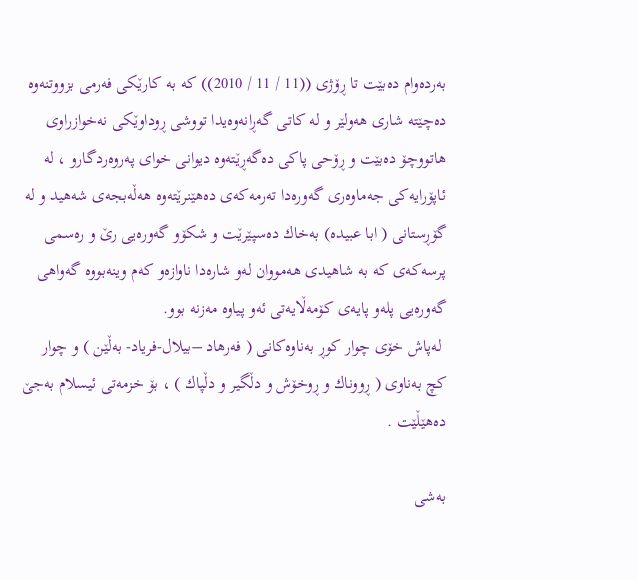به‌رده‌وام ده‌بێت تا ڕۆژی‌ ((11 / 11 / 2010)) كه‌ به‌ كارێكی فه‌رمی بزووتنه‌وه‌ ده‌چێته‌ شاری‌ هه‌ولێر و له‌ كاتی گه‌ڕانه‌وه‌یدا تووشی‌ ڕوداوێكی‌ نه‌خوازراوی‌ هاتووچۆ ده‌بێت و ڕۆحی‌ پاكی‌ ده‌گه‌ڕێته‌وه‌ دیوانی‌ خوای‌ په‌روه‌ردگارو ، له‌ ئاپۆرایه‌كی‌ جه‌ماوه‌ری‌ گه‌وره‌دا ته‌رمه‌كه‌ی‌ ده‌هێنرێته‌وه‌ هه‌ڵه‌بجه‌ی‌ شه‌هید و له‌ گۆڕستانی ( ابا عبیده‌) به‌خاك ده‌سپێرێت و شكۆو گه‌وره‌یی رێ و ره‌سمی پرسه‌كه‌ی كه‌ به‌ شاهیدی هه‌مووان له‌و شاره‌دا ناوازه‌و كه‌م وینه‌بووه‌ گه‌واهی گه‌وره‌یی پله‌و پایه‌ی كۆمه‌ڵایه‌تی ئه‌و پیاوه‌ مه‌زنه‌ بوو.
 له‌پاش خۆی‌ چوار كوڕ به‌ناوه‌كانی‌ ( فه‌رهاد –بیلال-فریاد- به‌ڵێن ) و چوار كچ به‌ناوی‌ ( ڕووناك و ڕوخۆش و دڵگیر و دڵپاك ) ، بۆ خزمه‌تی‌ ئیسلام به‌جێ‌ ده‌هێڵێت .

بەشی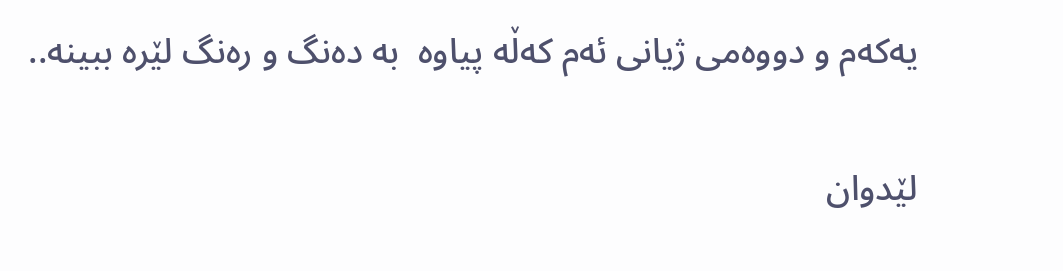یەکەم و دووەمی ژیانی ئەم کەڵە پیاوە  بە دەنگ و رەنگ لێرە ببینە..

لێدوان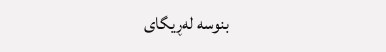بنوسە لەڕیگای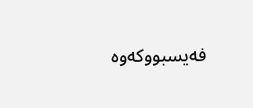فەیسبووکەوە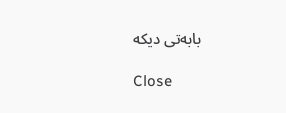بابەتی دیكە

Close